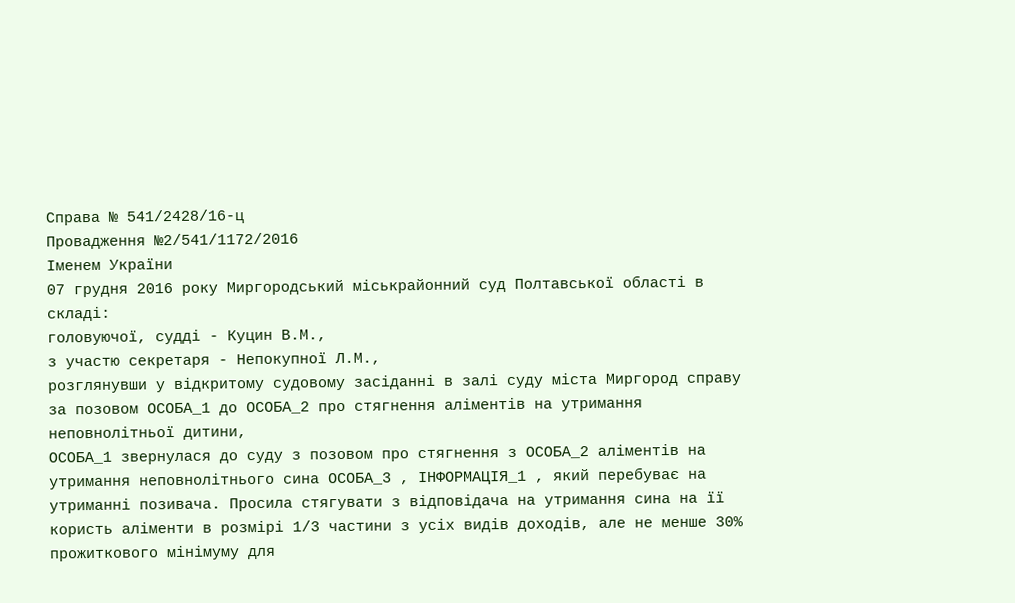Справа № 541/2428/16-ц
Провадження №2/541/1172/2016
Іменем України
07 грудня 2016 року Миргородський міськрайонний суд Полтавської області в складі:
головуючої, судді - Куцин В.М.,
з участю секретаря - Непокупної Л.М.,
розглянувши у відкритому судовому засіданні в залі суду міста Миргород справу за позовом ОСОБА_1 до ОСОБА_2 про стягнення аліментів на утримання неповнолітньої дитини,
ОСОБА_1 звернулася до суду з позовом про стягнення з ОСОБА_2 аліментів на утримання неповнолітнього сина ОСОБА_3 , ІНФОРМАЦІЯ_1 , який перебуває на утриманні позивача. Просила стягувати з відповідача на утримання сина на її користь аліменти в розмірі 1/3 частини з усіх видів доходів, але не менше 30% прожиткового мінімуму для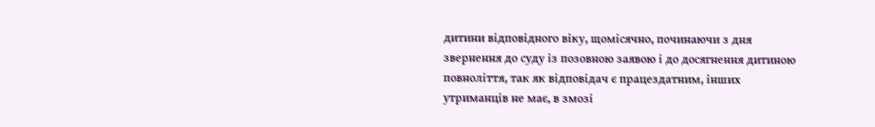дитини відповідного віку, щомісячно, починаючи з дня звернення до суду із позовною заявою і до досягнення дитиною повноліття, так як відповідач є працездатним, інших утриманців не має, в змозі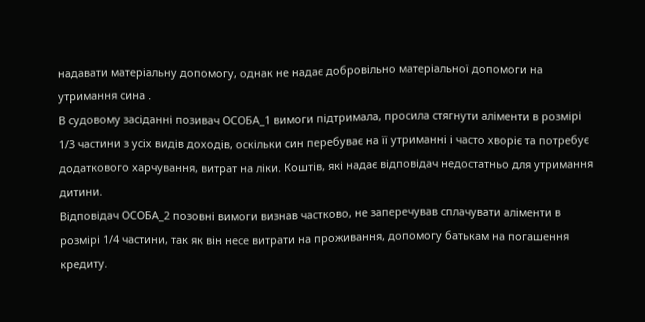надавати матеріальну допомогу, однак не надає добровільно матеріальної допомоги на утримання сина .
В судовому засіданні позивач ОСОБА_1 вимоги підтримала, просила стягнути аліменти в розмірі 1/3 частини з усіх видів доходів, оскільки син перебуває на її утриманні і часто хворіє та потребує додаткового харчування, витрат на ліки. Коштів, які надає відповідач недостатньо для утримання дитини.
Відповідач ОСОБА_2 позовні вимоги визнав частково, не заперечував сплачувати аліменти в розмірі 1/4 частини, так як він несе витрати на проживання, допомогу батькам на погашення кредиту.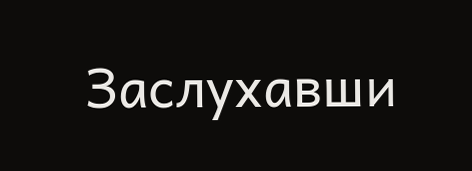Заслухавши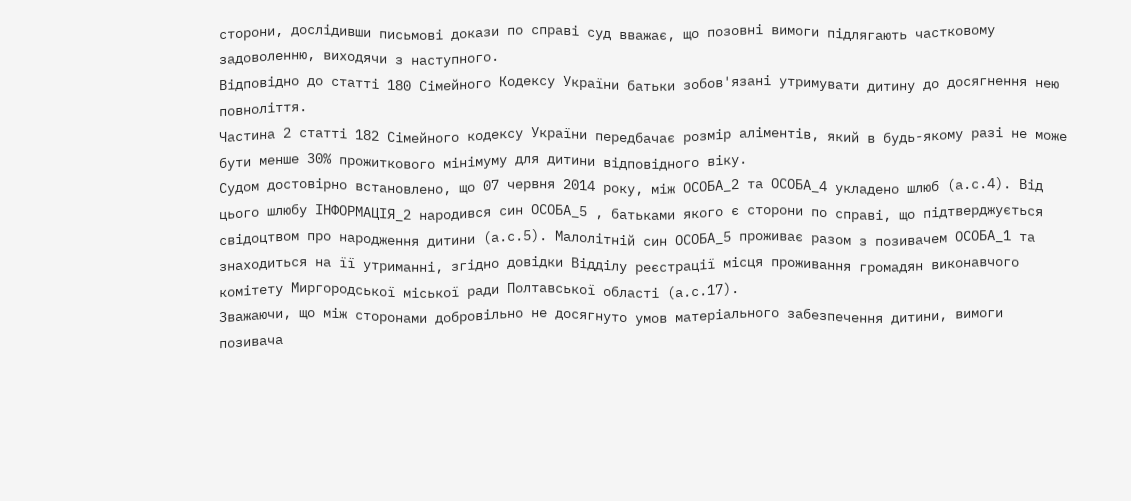сторони, дослідивши письмові докази по справі суд вважає, що позовні вимоги підлягають частковому задоволенню, виходячи з наступного.
Відповідно до статті 180 Сімейного Кодексу України батьки зобов'язані утримувати дитину до досягнення нею повноліття.
Частина 2 статті 182 Сімейного кодексу України передбачає розмір аліментів, який в будь-якому разі не може бути менше 30% прожиткового мінімуму для дитини відповідного віку.
Судом достовірно встановлено, що 07 червня 2014 року, між ОСОБА_2 та ОСОБА_4 укладено шлюб (а.с.4). Від цього шлюбу ІНФОРМАЦІЯ_2 народився син ОСОБА_5 , батьками якого є сторони по справі, що підтверджується свідоцтвом про народження дитини (а.с.5). Малолітній син ОСОБА_5 проживає разом з позивачем ОСОБА_1 та знаходиться на її утриманні, згідно довідки Відділу реєстрації місця проживання громадян виконавчого комітету Миргородської міської ради Полтавської області (а.с.17).
Зважаючи, що між сторонами добровільно не досягнуто умов матеріального забезпечення дитини, вимоги позивача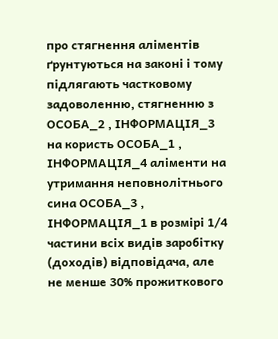про стягнення аліментів ґрунтуються на законі і тому підлягають частковому задоволенню, стягненню з ОСОБА_2 , ІНФОРМАЦІЯ_3 на користь ОСОБА_1 , ІНФОРМАЦІЯ_4 аліменти на утримання неповнолітнього сина ОСОБА_3 , ІНФОРМАЦІЯ_1 в розмірі 1/4 частини всіх видів заробітку (доходів) відповідача, але не менше 30% прожиткового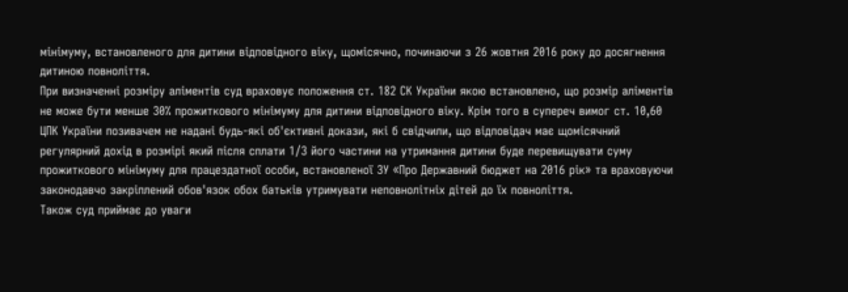мінімуму, встановленого для дитини відповідного віку, щомісячно, починаючи з 26 жовтня 2016 року до досягнення дитиною повноліття.
При визначенні розміру аліментів суд враховує положення ст. 182 СК України якою встановлено, що розмір аліментів не може бути менше 30% прожиткового мінімуму для дитини відповідного віку. Крім того в супереч вимог ст. 10,60 ЦПК України позивачем не надані будь-які об'єктивні докази, які б свідчили, що відповідач має щомісячний регулярний дохід в розмірі який після сплати 1/3 його частини на утримання дитини буде перевищувати суму прожиткового мінімуму для працездатної особи, встановленої ЗУ «Про Державний бюджет на 2016 рік» та враховуючи законодавчо закріплений обов'язок обох батьків утримувати неповнолітніх дітей до їх повноліття.
Також суд приймає до уваги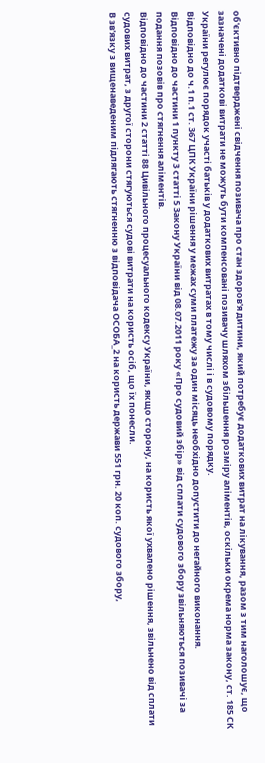об'єктивно підтверджені свідчення позивача про стан здоров'я дитини, який потребує додаткових витрат на лікування, разом з тим наголошує, що зазначені додаткові витрати не можуть бути компенсовані позивачу шляхом збільшення розміру аліментів, оскільки окрема норма закону, ст. 185 СК України регулює порядок участі батьків у додаткових витратах в тому числі і в судовому порядку.
Відповідно до ч.1 п.1 ст. 367 ЦПК України рішення у межах суми платежу за один місяць необхідно допустити до негайного виконання.
Відповідно до частини 1 пункту 3 статті 5 Закону України від 08.07.2011 року «Про судовий збір» від сплати судового збору звільняються позивачі за подання позовів про стягнення аліментів.
Відповідно до частини 2 статті 88 Цивільного процесуального кодексу України, якщо сторону, на користь якої ухвалено рішення, звільнено від сплати судових витрат, з другої сторони стягуються судові витрати на користь осіб, що їх понесли.
В зв'язку з вищенаведеним підлягають стягненню з відповідача ОСОБА_2 на користь держави 551 грн. 20 коп. судового збору,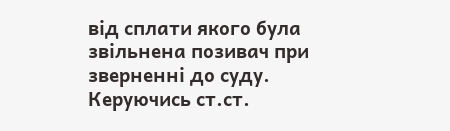від сплати якого була звільнена позивач при зверненні до суду.
Керуючись ст.ст.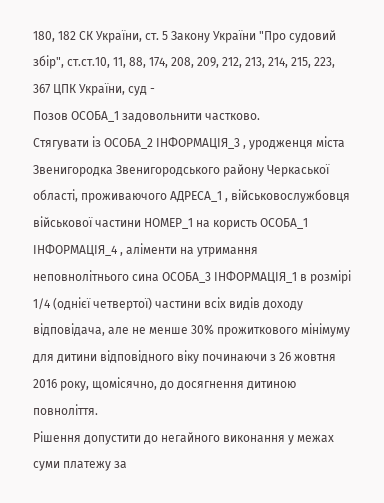180, 182 СК України, ст. 5 Закону України "Про судовий збір", ст.ст.10, 11, 88, 174, 208, 209, 212, 213, 214, 215, 223, 367 ЦПК України, суд -
Позов ОСОБА_1 задовольнити частково.
Стягувати із ОСОБА_2 ІНФОРМАЦІЯ_3 , уродженця міста Звенигородка Звенигородського району Черкаської області, проживаючого АДРЕСА_1 , військовослужбовця військової частини НОМЕР_1 на користь ОСОБА_1 ІНФОРМАЦІЯ_4 , аліменти на утримання неповнолітнього сина ОСОБА_3 ІНФОРМАЦІЯ_1 в розмірі 1/4 (однієї четвертої) частини всіх видів доходу відповідача, але не менше 30% прожиткового мінімуму для дитини відповідного віку починаючи з 26 жовтня 2016 року, щомісячно, до досягнення дитиною повноліття.
Рішення допустити до негайного виконання у межах суми платежу за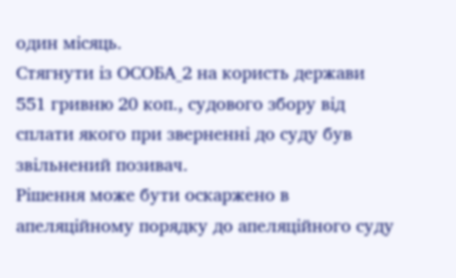один місяць.
Стягнути із ОСОБА_2 на користь держави 551 гривню 20 коп., судового збору від сплати якого при зверненні до суду був звільнений позивач.
Рішення може бути оскаржено в апеляційному порядку до апеляційного суду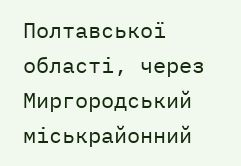Полтавської області, через Миргородський міськрайонний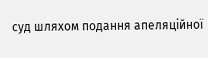суд шляхом подання апеляційної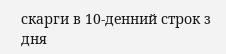скарги в 10-денний строк з дня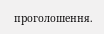проголошення.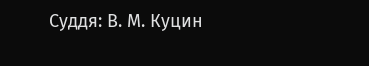Суддя: В. М. Куцин